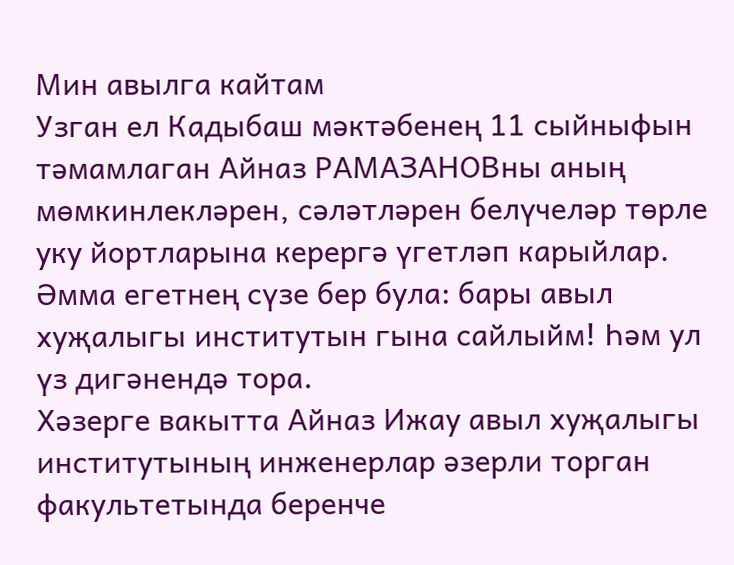Мин авылга кайтам
Узган ел Кадыбаш мәктәбенең 11 сыйныфын тәмамлаган Айназ РАМАЗАНОВны аның мөмкинлекләрен, сәләтләрен белүчеләр төрле уку йортларына керергә үгетләп карыйлар. Әмма егетнең сүзе бер була: бары авыл хуҗалыгы институтын гына сайлыйм! Һәм ул үз дигәнендә тора.
Хәзерге вакытта Айназ Ижау авыл хуҗалыгы институтының инженерлар әзерли торган факультетында беренче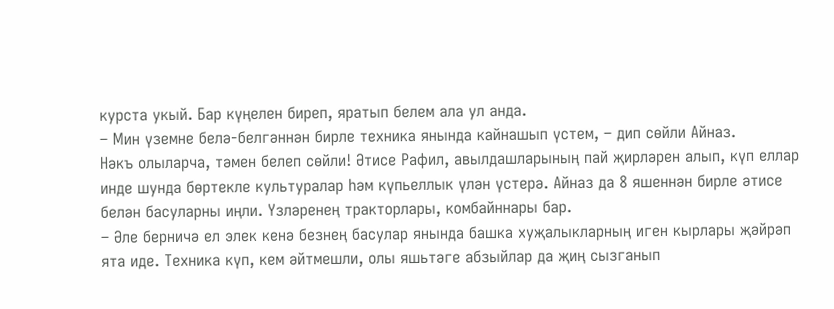курста укый. Бар күңелен биреп, яратып белем ала ул анда.
– Мин үземне белә-белгәннән бирле техника янында кайнашып үстем, – дип сөйли Айназ.
Нәкъ олыларча, тәмен белеп сөйли! Әтисе Рафил, авылдашларының пай җирләрен алып, күп еллар инде шунда бөртекле культуралар һәм күпьеллык үлән үстерә. Айназ да 8 яшеннән бирле әтисе белән басуларны иңли. Үзләренең тракторлары, комбайннары бар.
– Әле берничә ел элек кенә безнең басулар янында башка хуҗалыкларның иген кырлары җәйрәп ята иде. Техника күп, кем әйтмешли, олы яшьтәге абзыйлар да җиң сызганып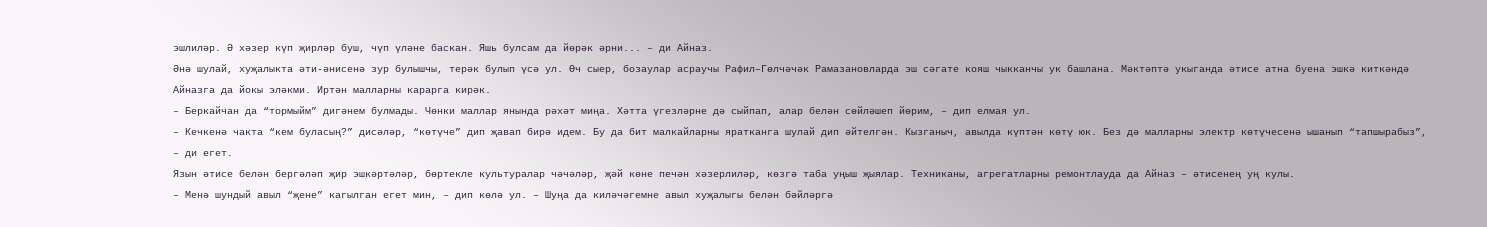эшлиләр. Ә хәзер күп җирләр буш, чүп үләне баскан. Яшь булсам да йөрәк әрни... – ди Айназ.
Әнә шулай, хуҗалыкта әти-әнисенә зур булышчы, терәк булып үсә ул. Өч сыер, бозаулар асраучы Рафил–Гөлчәчәк Рамазановларда эш сәгате кояш чыкканчы ук башлана. Мәктәптә укыганда әтисе атна буена эшкә киткәндә Айназга да йокы эләкми. Иртән малларны карарга кирәк.
– Беркайчан да “тормыйм” дигәнем булмады. Чөнки маллар янында рәхәт миңа. Хәтта үгезләрне дә сыйпап, алар белән сөйләшеп йөрим, – дип елмая ул.
– Кечкенә чакта “кем буласың?” дисәләр, “көтүче” дип җавап бирә идем. Бу да бит малкайларны яратканга шулай дип әйтелгән. Кызганыч, авылда күптән көтү юк. Без дә малларны электр көтүчесенә ышанып “тапшырабыз”, – ди егет.
Язын әтисе белән бергәләп җир эшкәртәләр, бөртекле культуралар чәчәләр, җәй көне печән хәзерлиләр, көзгә таба уңыш җыялар. Техниканы, агрегатларны ремонтлауда да Айназ – әтисенең уң кулы.
– Менә шундый авыл “җене” кагылган егет мин, – дип көлә ул. – Шуңа да киләчәгемне авыл хуҗалыгы белән бәйләргә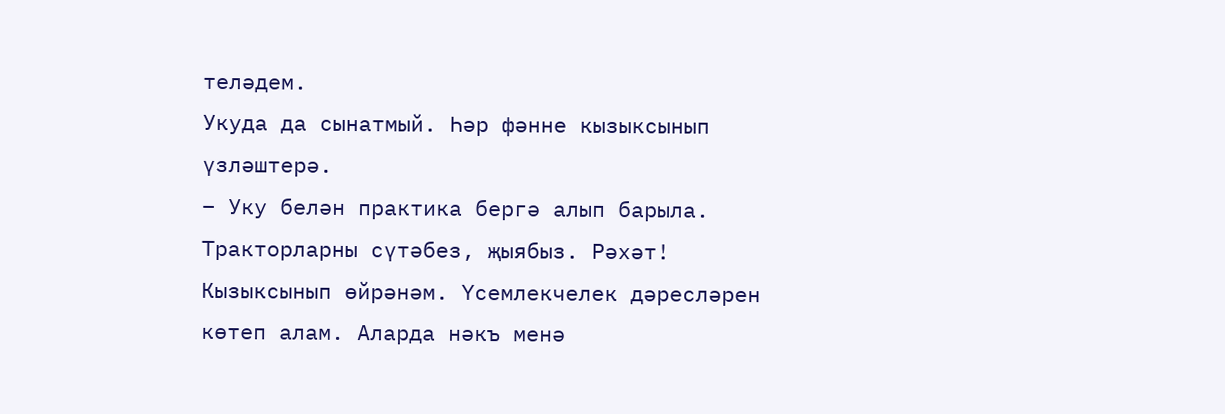теләдем.
Укуда да сынатмый. Һәр фәнне кызыксынып үзләштерә.
– Уку белән практика бергә алып барыла. Тракторларны сүтәбез, җыябыз. Рәхәт! Кызыксынып өйрәнәм. Үсемлекчелек дәресләрен көтеп алам. Аларда нәкъ менә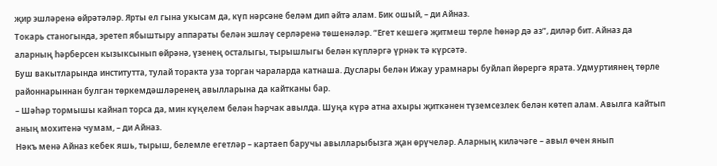җир эшләренә өйрәтәләр. Ярты ел гына укысам да, күп нәрсәне беләм дип әйтә алам. Бик ошый, – ди Айназ.
Токарь станогында, эретеп ябыштыру аппараты белән эшләү серләренә төшенәләр. “Егет кешегә җитмеш төрле һөнәр дә аз”, диләр бит. Айназ да аларның һәрберсен кызыксынып өйрәнә, үзенең осталыгы, тырышлыгы белән күпләргә үрнәк тә күрсәтә.
Буш вакытларында институтта, тулай торакта уза торган чараларда катнаша. Дуслары белән Ижау урамнары буйлап йөрергә ярата. Удмуртиянең төрле районнарыннан булган төркемдәшләренең авылларына да кайтканы бар.
– Шәһәр тормышы кайнап торса да, мин күңелем белән һәрчак авылда. Шуңа күрә атна ахыры җиткәнен түземсезлек белән көтеп алам. Авылга кайтып аның мохитенә чумам, – ди Айназ.
Нәкъ менә Айназ кебек яшь, тырыш, белемле егетләр – картаеп баручы авылларыбызга җан өрүчеләр. Аларның киләчәге – авыл өчен янып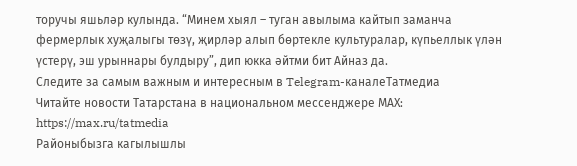торучы яшьләр кулында. “Минем хыял – туган авылыма кайтып заманча фермерлык хуҗалыгы төзү, җирләр алып бөртекле культуралар, күпьеллык үлән үстерү, эш урыннары булдыру”, дип юкка әйтми бит Айназ да.
Следите за самым важным и интересным в Telegram-каналеТатмедиа
Читайте новости Татарстана в национальном мессенджере MАХ: https://max.ru/tatmedia
Районыбызга кагылышлы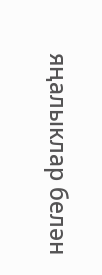яңалыклар белән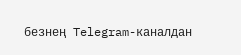безнең Telegram-каналдан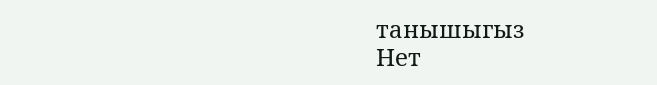танышыгыз
Нет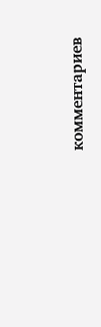комментариев